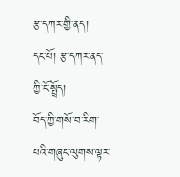རྩ་དཀར་གྱི་ནད།
དང་པོ། རྩ་དཀར་ནད་ཀྱི་ངོ་སྤྲོད།
བོད་ཀྱི་གསོ་བ་རིག་པའི་གཞུང་ལུགས་ལྟར་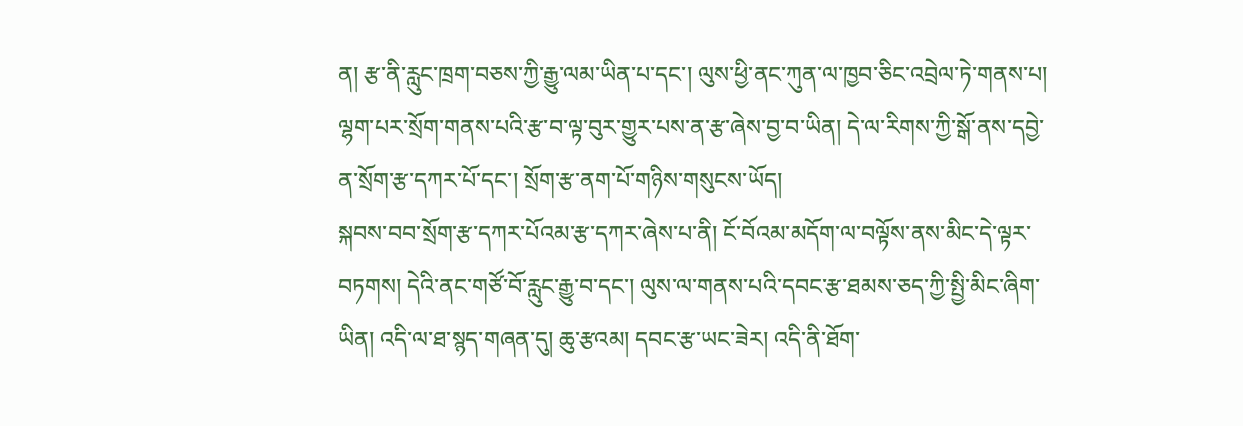ན། རྩ་ནི་རླུང་ཁྲག་བཅས་ཀྱི་རྒྱུ་ལམ་ཡིན་པ་དང་། ལུས་ཕྱི་ནང་ཀུན་ལ་ཁྱབ་ཅིང་འབྲེལ་ཏེ་གནས་པ། ལྷག་པར་སྲོག་གནས་པའི་རྩ་བ་ལྟ་བུར་གྱུར་པས་ན་རྩ་ཞེས་བྱ་བ་ཡིན། དེ་ལ་རིགས་ཀྱི་སྒོ་ནས་དབྱེ་ན་སྲོག་རྩ་དཀར་པོ་དང་། སྲོག་རྩ་ནག་པོ་གཉིས་གསུངས་ཡོད།
སྐབས་བབ་སྲོག་རྩ་དཀར་པོའམ་རྩ་དཀར་ཞེས་པ་ནི། ངོ་བོའམ་མདོག་ལ་བལྟོས་ནས་མིང་དེ་ལྟར་བཏགས། དེའི་ནང་གཙོ་བོ་རླུང་རྒྱུ་བ་དང་། ལུས་ལ་གནས་པའི་དབང་རྩ་ཐམས་ཅད་ཀྱི་སྤྱི་མིང་ཞིག་ཡིན། འདི་ལ་ཐ་སྙད་གཞན་དུ། ཆུ་རྩའམ། དབང་རྩ་ཡང་ཟེར། འདི་ནི་ཐོག་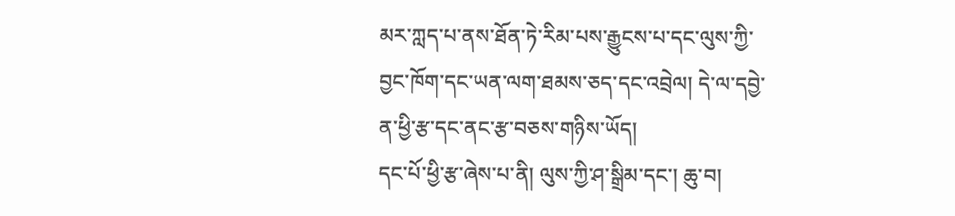མར་ཀླད་པ་ནས་ཐོན་ཏེ་རིམ་པས་རྒྱུངས་པ་དང་ལུས་ཀྱི་བྱང་ཁོག་དང་ཡན་ལག་ཐམས་ཅད་དང་འབྲེལ། དེ་ལ་དབྱེ་ན་ཕྱི་རྩ་དང་ནང་རྩ་བཅས་གཉིས་ཡོད།
དང་པོ་ཕྱི་རྩ་ཞེས་པ་ནི། ལུས་ཀྱི་ཤ་སྒྲིམ་དང་། ཆུ་བ།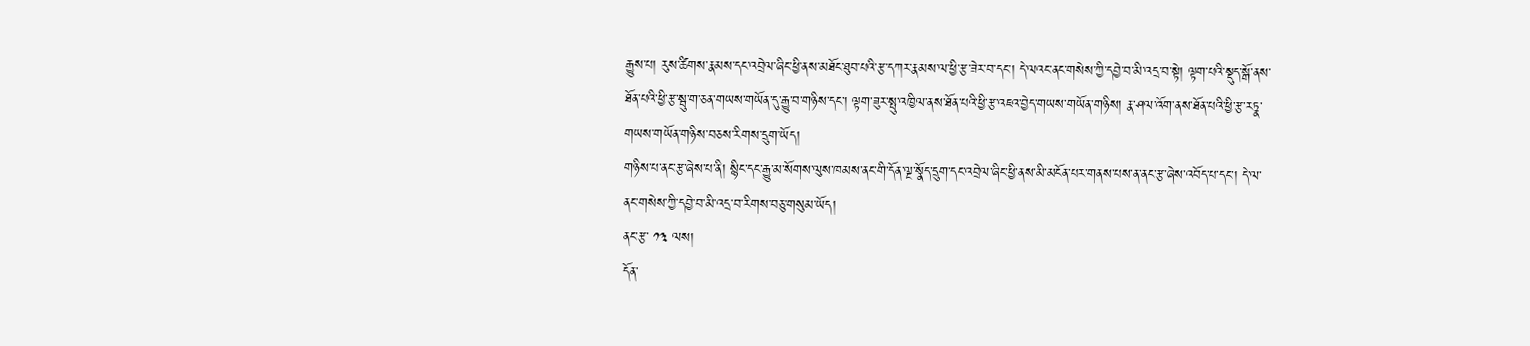རྒྱུས་པ། རུས་ཚིགས་རྣམས་དང་འབྲེལ་ཞིང་ཕྱི་ནས་མཐོང་ཐུབ་པའི་རྩ་དཀར་རྣམས་ལ་ཕྱི་རྩ་ཟེར་བ་དང་། དེ་ལའང་ནང་གསེས་ཀྱི་དབྱེ་བ་མི་འདྲ་བ་སྟེ། ལྟག་པའི་སྡུད་སྒོ་ནས་ཐོན་པའི་ཕྱི་རྩ་སྦུ་ག་ཅན་གཡས་གཡོན་དུ་རྒྱུ་བ་གཉིས་དང་། ལྟག་ཟུར་སྤུ་འཁྱིལ་ནས་ཐོན་པའི་ཕྱི་རྩ་འཇའ་བྱེད་གཡས་གཡོན་གཉིས། རྣ་ཤལ་འོག་ནས་ཐོན་པའི་ཕྱི་རྩ་རཏྣ་གཡས་གཡོན་གཉིས་བཅས་རིགས་དྲུག་ཡོད།
གཉིས་པ་ནང་རྩ་ཞེས་པ་ནི། སྙིང་དང་རྒྱུ་མ་སོགས་ལུས་ཁམས་ནང་གི་དོན་ལྔ་སྣོད་དྲུག་དང་འབྲེལ་ཞིང་ཕྱི་ནས་མི་མངོན་པར་གནས་པས་ན་ནང་རྩ་ཞེས་འབོད་པ་དང་། དེ་ལ་ནང་གསེས་ཀྱི་དབྱེ་བ་མི་འདྲ་བ་རིགས་བཅུ་གསུམ་ཡོད།
ནང་རྩ་ ༡༣ ལས།
དོན་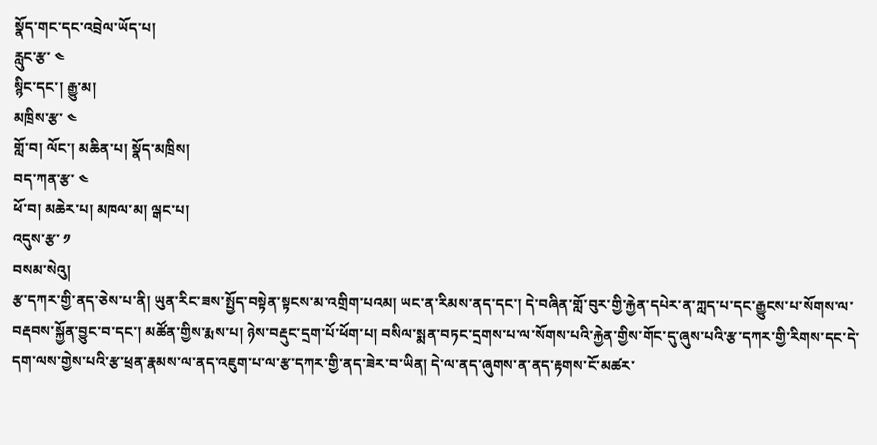སྣོད་གང་དང་འབྲེལ་ཡོད་པ།
རླུང་རྩ་ ༤
སྙིང་དང་། རྒྱུ་མ།
མཁྲིས་རྩ་ ༤
གློ་བ། ལོང་། མཆིན་པ། སྣོད་མཁྲིས།
བད་ཀན་རྩ་ ༤
ཕོ་བ། མཆེར་པ། མཁལ་མ། ལྒང་པ།
འདུས་རྩ་ ༡
བསམ་སེའུ།
རྩ་དཀར་གྱི་ནད་ཅེས་པ་ནི། ཡུན་རིང་ཟས་སྤྱོད་བསྟེན་སྟངས་མ་འགྲིག་པའམ། ཡང་ན་རིམས་ནད་དང་། དེ་བཞིན་གློ་བུར་གྱི་རྐྱེན་དཔེར་ན་ཀླད་པ་དང་རྒྱུངས་པ་སོགས་ལ་བརྡབས་སྐྱོན་བྱུང་བ་དང་། མཚོན་གྱིས་རྨས་པ། ཉེས་བརྡུང་དྲག་པོ་ཕོག་པ། བསིལ་སྨན་བཏང་དྲགས་པ་ལ་སོགས་པའི་རྐྱེན་གྱིས་གོང་དུ་ཞུས་པའི་རྩ་དཀར་གྱི་རིགས་དང་དེ་དག་ལས་གྱེས་པའི་རྩ་ཕྲན་རྣམས་ལ་ནད་འཇུག་པ་ལ་རྩ་དཀར་གྱི་ནད་ཟེར་བ་ཡིན། དེ་ལ་ནད་ཞུགས་ན་ནད་རྟགས་ངོ་མཚར་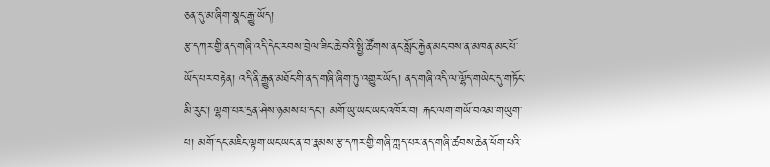ཅན་དུ་མ་ཞིག་སྣང་རྒྱུ་ཡོད།
རྩ་དཀར་གྱི་ནད་གཞི་འདི་དེང་རབས་བྲེལ་ཟིང་ཆེ་བའི་སྤྱི་ཚོགས་ནང་སློང་རྐྱེན་མང་བས་ན་མཁན་མང་པོ་ཡོད་པར་བརྟེན། འདི་ནི་རྒྱུན་མཐོང་གི་ནད་གཞི་ཞིག་ཏུ་འགྱུར་ཡོད། ནད་གཞི་འདི་ལ་ལྷོད་གཡེང་དུ་གཏོང་མི་རུང་། ལྷག་པར་དྲན་ཤེས་ཉམས་པ་དང་། མགོ་ཡུ་ཡང་ཡང་འཁོར་བ། རྐང་ལག་གཡོ་བའམ་གཡུག་པ། མགོ་དང་མཇིང་ལྟག་ཡང་ཡང་ན་བ་རྣམས་རྩ་དཀར་གྱི་གཞི་ཀླད་པར་ནད་གཞི་ཚབས་ཆེན་ཕོག་པའི་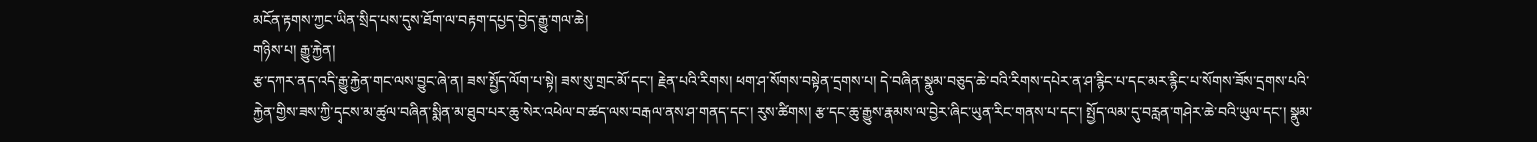མངོན་རྟགས་ཀྱང་ཡིན་སྲིད་པས་དུས་ཐོག་ལ་བརྟག་དཔྱད་བྱེད་རྒྱུ་གལ་ཆེ།
གཉིས་པ། རྒྱུ་རྐྱེན།
རྩ་དཀར་ནད་འདི་རྒྱུ་རྐྱེན་གང་ལས་བྱུང་ཞེ་ན། ཟས་སྤྱོད་ལོག་པ་སྟེ། ཟས་སུ་གྲང་མོ་དང་། རྗེན་པའི་རིགས། ཕག་ཤ་སོགས་བསྟེན་དྲགས་པ། དེ་བཞིན་སྣུམ་བཅུད་ཆེ་བའི་རིགས་དཔེར་ན་ཤ་རྙིང་པ་དང་མར་རྙིང་པ་སོགས་ཟོས་དྲགས་པའི་རྐྱེན་གྱིས་ཟས་ཀྱི་དྭངས་མ་ཚུལ་བཞིན་སྨིན་མ་ཐུབ་པར་ཆུ་སེར་འཕེལ་བ་ཚད་ལས་བརྒལ་ནས་ཤ་གནད་དང་། རུས་ཚིགས། རྩ་དང་ཆུ་རྒྱུས་རྣམས་ལ་བྱེར་ཞིང་ཡུན་རིང་གནས་པ་དང་། སྤྱོད་ལམ་དུ་བརླན་གཤེར་ཆེ་བའི་ཡུལ་དང་། སྣུམ་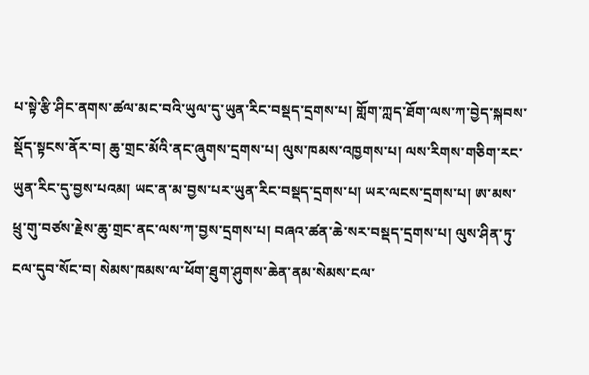པ་སྟེ་རྩི་ཤིང་ནགས་ཚལ་མང་བའི་ཡུལ་དུ་ཡུན་རིང་བསྡད་དྲགས་པ། གློག་ཀླད་ཐོག་ལས་ཀ་བྱེད་སྐབས་སྡོད་སྟངས་ནོར་བ། ཆུ་གྲང་མོའི་ནང་ཞུགས་དྲགས་པ། ལུས་ཁམས་འཁྱགས་པ། ལས་རིགས་གཅིག་རང་ཡུན་རིང་དུ་བྱས་པའམ། ཡང་ན་མ་བྱས་པར་ཡུན་རིང་བསྡད་དྲགས་པ། ཡར་ལངས་དྲགས་པ། ཨ་མས་ཕྲུ་གུ་བཙས་རྗེས་ཆུ་གྲང་ནང་ལས་ཀ་བྱས་དྲགས་པ། བཞའ་ཚན་ཆེ་སར་བསྡད་དྲགས་པ། ལུས་ཤིན་ཏུ་ངལ་དུབ་སོང་བ། སེམས་ཁམས་ལ་ཕོག་ཐུག་ཤུགས་ཆེན་ནམ་སེམས་ངལ་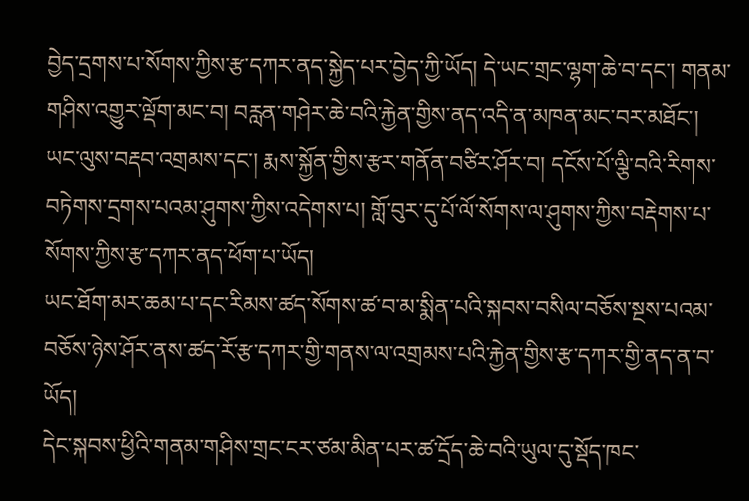བྱེད་དྲགས་པ་སོགས་ཀྱིས་རྩ་དཀར་ནད་སྐྱེད་པར་བྱེད་ཀྱི་ཡོད། དེ་ཡང་གྲང་ལྷག་ཆེ་བ་དང་། གནམ་གཤིས་འགྱུར་ལྡོག་མང་བ། བརླན་གཤེར་ཆེ་བའི་རྐྱེན་གྱིས་ནད་འདི་ན་མཁན་མང་བར་མཐོང་།
ཡང་ལུས་བརྡབ་འགྲམས་དང་། རྨས་སྐྱོན་གྱིས་རྩར་གནོན་བཙིར་ཤོར་བ། དངོས་པོ་ལྕི་བའི་རིགས་བཏེགས་དྲགས་པའམ་ཤུགས་ཀྱིས་འདེགས་པ། གློ་བུར་དུ་པོ་ལོ་སོགས་ལ་ཤུགས་ཀྱིས་བརྡེགས་པ་སོགས་ཀྱིས་རྩ་དཀར་ནད་ཕོག་པ་ཡོད།
ཡང་ཐོག་མར་ཆམ་པ་དང་རིམས་ཚད་སོགས་ཚ་བ་མ་སྨིན་པའི་སྐབས་བསིལ་བཅོས་སྔས་པའམ་བཅོས་ཉེས་ཤོར་ནས་ཚད་རོ་རྩ་དཀར་གྱི་གནས་ལ་འགྲམས་པའི་རྐྱེན་གྱིས་རྩ་དཀར་གྱི་ནད་ན་བ་ཡོད།
དེང་སྐབས་ཕྱིའི་གནམ་གཤིས་གྲང་ངར་ཙམ་མིན་པར་ཚ་དྲོད་ཆེ་བའི་ཡུལ་དུ་སྡོད་ཁང་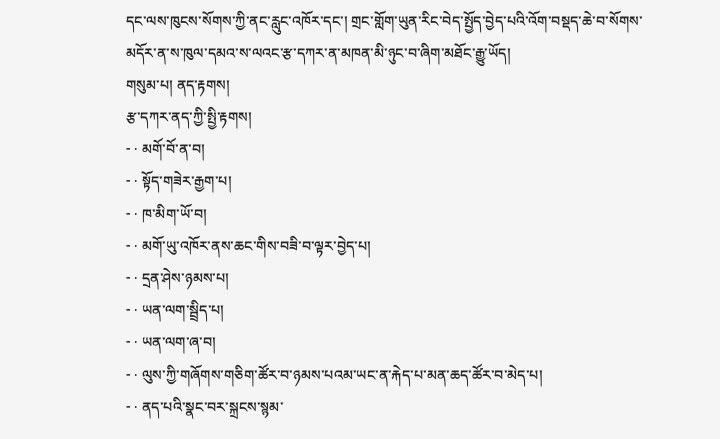དང་ལས་ཁུངས་སོགས་ཀྱི་ནང་རླུང་འཁོར་དང་། གྲང་གློག་ཡུན་རིང་བེད་སྤྱོད་བྱེད་པའི་འོག་བསྡད་ཆེ་བ་སོགས་མདོར་ན་ས་ཁུལ་དམའ་ས་ལའང་རྩ་དཀར་ན་མཁན་མི་ཉུང་བ་ཞིག་མཐོང་རྒྱུ་ཡོད།
གསུམ་པ། ནད་རྟགས།
རྩ་དཀར་ནད་ཀྱི་སྤྱི་རྟགས།
- · མགོ་བོ་ན་བ།
- · སྟོད་གཟེར་རྒྱག་པ།
- · ཁ་མིག་ཡོ་བ།
- · མགོ་ཡུ་འཁོར་ནས་ཆང་གིས་བཟི་བ་ལྟར་བྱེད་པ།
- · དྲན་ཤེས་ཉམས་པ།
- · ཡན་ལག་སྦྲིད་པ།
- · ཡན་ལག་ཞ་བ།
- · ལུས་ཀྱི་གཞོགས་གཅིག་ཚོར་བ་ཉམས་པའམ་ཡང་ན་རྐེད་པ་མན་ཆད་ཚོར་བ་མེད་པ།
- · ནད་པའི་སྣང་བར་སྐྲངས་སྙམ་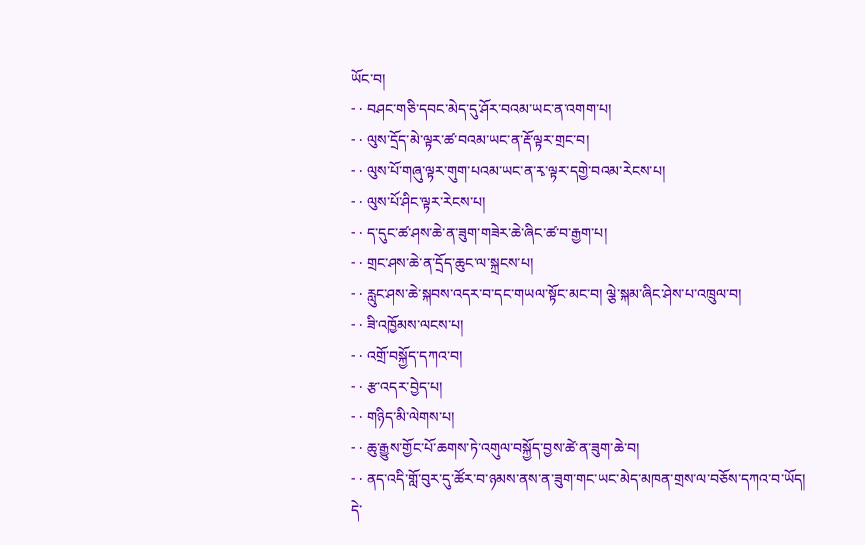ཡོང་བ།
- · བཤང་གཅི་དབང་མེད་དུ་ཤོར་བའམ་ཡང་ན་འགག་པ།
- · ལུས་དྲོད་མེ་ལྟར་ཚ་བའམ་ཡང་ན་རྡོ་ལྟར་གྲང་བ།
- · ལུས་པོ་གཞུ་ལྟར་གུག་པའམ་ཡང་ན་རྭ་ལྟར་དགྱེ་བའམ་རེངས་པ།
- · ལུས་པོ་ཤིང་ལྟར་རེངས་པ།
- · ད་དུང་ཚ་ཤས་ཆེ་ན་ཟུག་གཟེར་ཆེ་ཞིང་ཚ་བ་རྒྱག་པ།
- · གྲང་ཤས་ཆེ་ན་དྲོད་ཆུང་ལ་སྐྲངས་པ།
- · རླུང་ཤས་ཆེ་སྐབས་འདར་བ་དང་གཡལ་སྟོང་མང་བ། ལྕེ་སྐམ་ཞིང་ཤེས་པ་འཁྲུལ་བ།
- · ཟི་འཁྱོམས་ལངས་པ།
- · འགྲོ་བསྐྱོད་དཀའ་བ།
- · རྩ་འདར་བྱེད་པ།
- · གཉིད་མི་ལེགས་པ།
- · ཆུ་རྒྱུས་གྱོང་པོ་ཆགས་ཏེ་འགུལ་བསྐྱོད་བྱས་ཚེ་ན་ཟུག་ཆེ་བ།
- · ནད་འདི་གློ་བུར་དུ་ཚོར་བ་ཉམས་ནས་ན་ཟུག་གང་ཡང་མེད་མཁན་གྲས་ལ་བཅོས་དཀའ་བ་ཡོད།
དེ་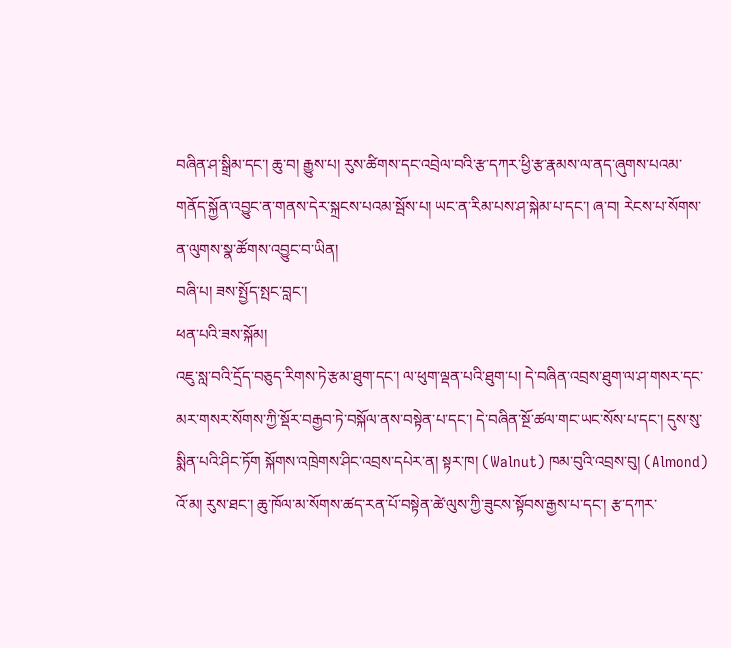བཞིན་ཤ་སྒྲིམ་དང་། ཆུ་བ། རྒྱུས་པ། རུས་ཚིགས་དང་འབྲེལ་བའི་རྩ་དཀར་ཕྱི་རྩ་རྣམས་ལ་ནད་ཞུགས་པའམ་གནོད་སྐྱོན་འབྱུང་ན་གནས་དེར་སྐྲངས་པའམ་སྦོས་པ། ཡང་ན་རིམ་པས་ཤ་སྐེམ་པ་དང་། ཞ་བ། རེངས་པ་སོགས་ན་ལུགས་སྣ་ཚོགས་འབྱུང་བ་ཡིན།
བཞི་པ། ཟས་སྤྱོད་སྤང་བླང་།
ཕན་པའི་ཟས་སྐོམ།
འཇུ་སླ་བའི་དྲོད་བཅུད་རིགས་ཏེ་རྩམ་ཐུག་དང་། ལ་ཕུག་ལྡན་པའི་ཐུག་པ། དེ་བཞིན་འབྲས་ཐུག་ལ་ཤ་གསར་དང་མར་གསར་སོགས་ཀྱི་སྡོར་བརྒྱབ་ཏེ་བསྐོལ་ནས་བསྟེན་པ་དང་། དེ་བཞིན་སྔོ་ཚལ་གང་ཡང་སོས་པ་དང་། དུས་སུ་སྨིན་པའི་ཤིང་ཏོག སྐོགས་འཁྲེགས་ཤིང་འབྲས་དཔེར་ན། སྟར་ཁ། (Walnut) ཁམ་བུའི་འབྲས་བུ། (Almond) འོ་མ། རུས་ཐང་། ཆུ་ཁོལ་མ་སོགས་ཚད་རན་པོ་བསྟེན་ཚེ་ལུས་ཀྱི་ཟུངས་སྟོབས་རྒྱས་པ་དང་། རྩ་དཀར་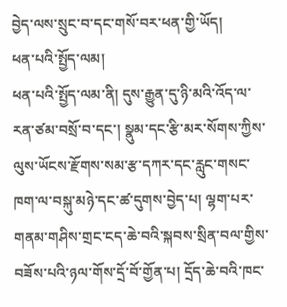བྱེད་ལས་སྲུང་བ་དང་གསོ་བར་ཕན་གྱི་ཡོད།
ཕན་པའི་སྤྱོད་ལམ།
ཕན་པའི་སྤྱོད་ལམ་ནི། དུས་རྒྱུན་དུ་ཉི་མའི་འོད་ལ་རན་ཙམ་བསྲོ་བ་དང་། སྣུམ་དང་རྩི་མར་སོགས་ཀྱིས་ལུས་ཡོངས་རྫོགས་སམ་རྩ་དཀར་དང་རླུང་གསང་ཁག་ལ་བསྐུ་མཉེ་དང་ཚ་དུགས་བྱེད་པ། ལྷག་པར་གནམ་གཤིས་གྲང་ངད་ཆེ་བའི་སྐབས་སྲིན་བལ་གྱིས་བཟོས་པའི་ཉལ་གོས་དྲོ་བོ་གྱོན་པ། དྲོད་ཆེ་བའི་ཁང་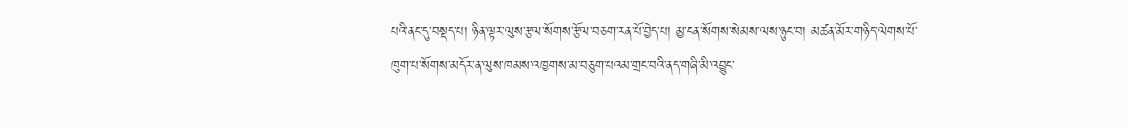པའི་ནང་དུ་བསྡད་པ། ཉིན་ལྟར་ལུས་རྩལ་སོགས་རྩོལ་བཅག་རན་པོ་བྱེད་པ། མྱ་ངན་སོགས་སེམས་ལས་ཉུང་བ། མཚན་མོར་གཉིད་ལེགས་པོ་ཁུག་པ་སོགས་མདོར་ན་ལུས་ཁམས་འཁྱགས་མ་བཅུག་པའམ་གྲང་བའི་ནད་གཞི་མི་འབྱུང་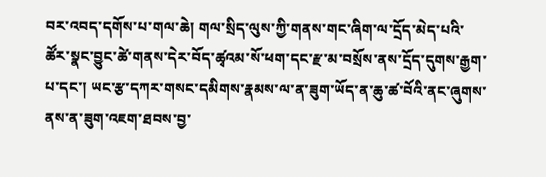བར་འབད་དགོས་པ་གལ་ཆེ། གལ་སྲིད་ལུས་ཀྱི་གནས་གང་ཞིག་ལ་དྲོད་མེད་པའི་ཚོར་སྣང་བྱུང་ཚེ་གནས་དེར་བོད་ཚྭའམ་སོ་ཕག་དང་རྫ་མ་བསྲོས་ནས་དྲོད་དུགས་རྒྱག་པ་དང་། ཡང་རྩ་དཀར་གསང་དམིགས་རྣམས་ལ་ན་ཟུག་ཡོད་ན་ཆུ་ཚ་བོའི་ནང་ཞུགས་ནས་ན་ཟུག་འཇག་ཐབས་བྱ་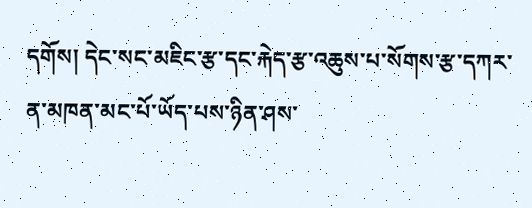དགོས། དེང་སང་མཇིང་རྩ་དང་རྐེད་རྩ་འཆུས་པ་སོགས་རྩ་དཀར་ན་མཁན་མང་པོ་ཡོད་པས་ཉིན་ཤས་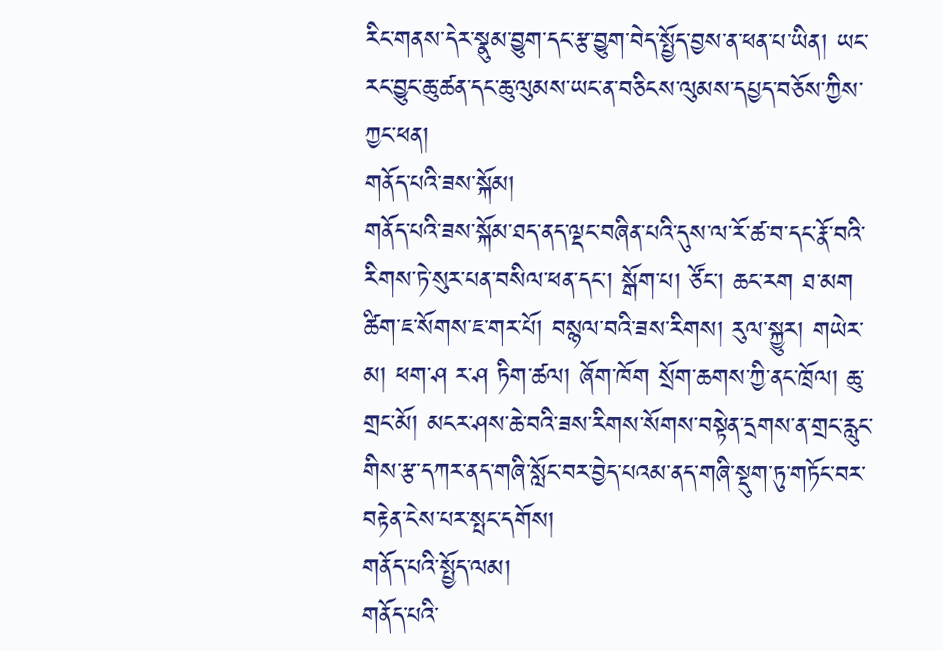རིང་གནས་དེར་སྣུམ་བྱུག་དང་རྩ་བྱུག་བེད་སྤྱོད་བྱས་ན་ཕན་པ་ཡིན། ཡང་རང་བྱུང་ཆུ་ཚན་དང་ཆུ་ལུམས་ཡང་ན་བཅིངས་ལུམས་དཔྱད་བཅོས་ཀྱིས་ཀྱང་ཕན།
གནོད་པའི་ཟས་སྐོམ།
གནོད་པའི་ཟས་སྐོམ་ཐད་ནད་ལྡང་བཞིན་པའི་དུས་ལ་རོ་ཚ་བ་དང་རྣོ་བའི་རིགས་ཏེ་སུར་པན་བསིལ་ཕན་དང་། སྒོག་པ། ཙོང་། ཆང་རག ཐ་མག ཚིག་ཇ་སོགས་ཇ་གར་པོ། བསྙལ་བའི་ཟས་རིགས། རུལ་སྐྱུར། གཡེར་མ། ཕག་ཤ ར་ཤ ཏིག་ཚལ། ཞོག་ཁོག སྲོག་ཆགས་ཀྱི་ནང་ཁྲོལ། ཆུ་གྲང་མོ། མངར་ཤས་ཆེ་བའི་ཟས་རིགས་སོགས་བསྟེན་དྲགས་ན་གྲང་རླུང་གིས་རྩ་དཀར་ནད་གཞི་སློང་བར་བྱེད་པའམ་ནད་གཞི་སྡུག་ཏུ་གཏོང་བར་བརྟེན་ངེས་པར་སྤང་དགོས།
གནོད་པའི་སྤྱོད་ལམ།
གནོད་པའི་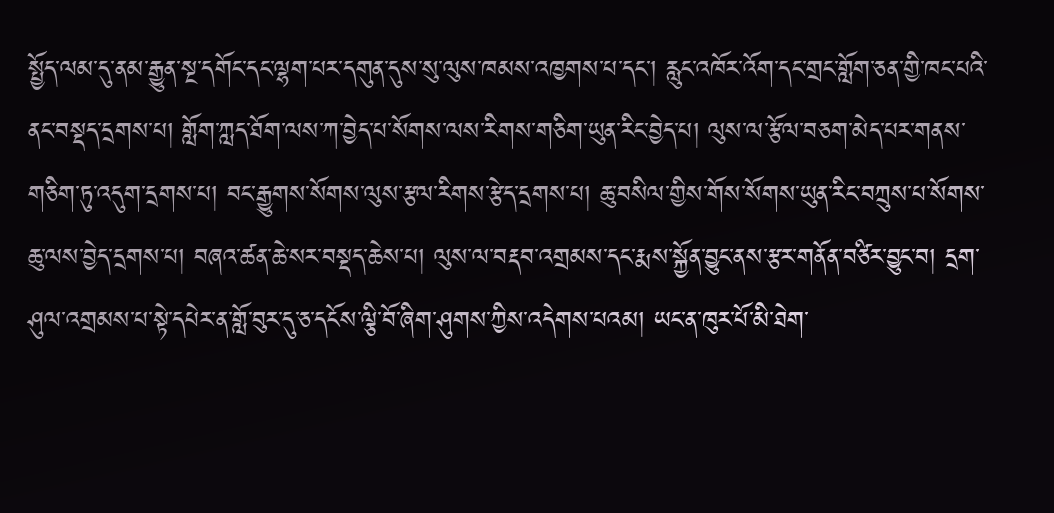སྤྱོད་ལམ་དུ་ནམ་རྒྱུན་སྔ་དགོང་དང་ལྷག་པར་དགུན་དུས་སུ་ལུས་ཁམས་འཁྱགས་པ་དང་། རླུང་འཁོར་འོག་དང་གྲང་གློག་ཅན་གྱི་ཁང་པའི་ནང་བསྡད་དྲགས་པ། གློག་ཀླད་ཐོག་ལས་ཀ་བྱེད་པ་སོགས་ལས་རིགས་གཅིག་ཡུན་རིང་བྱེད་པ། ལུས་ལ་རྩོལ་བཅག་མེད་པར་གནས་གཅིག་ཏུ་འདུག་དྲགས་པ། བང་རྒྱུགས་སོགས་ལུས་རྩལ་རིགས་རྩེད་དྲགས་པ། ཆུ་བསིལ་གྱིས་གོས་སོགས་ཡུན་རིང་བཀྲུས་པ་སོགས་ཆུ་ལས་བྱེད་དྲགས་པ། བཞའ་ཚན་ཆེ་སར་བསྡད་ཆེས་པ། ལུས་ལ་བརྡབ་འགྲམས་དང་རྨས་སྐྱོན་བྱུང་ནས་རྩར་གནོན་བཙིར་བྱུང་བ། དྲག་ཤུལ་འགྲམས་པ་སྟེ་དཔེར་ན་གློ་བུར་དུ་ཅ་དངོས་ལྕི་བོ་ཞིག་ཤུགས་ཀྱིས་འདེགས་པའམ། ཡང་ན་ཁུར་པོ་མི་ཐེག་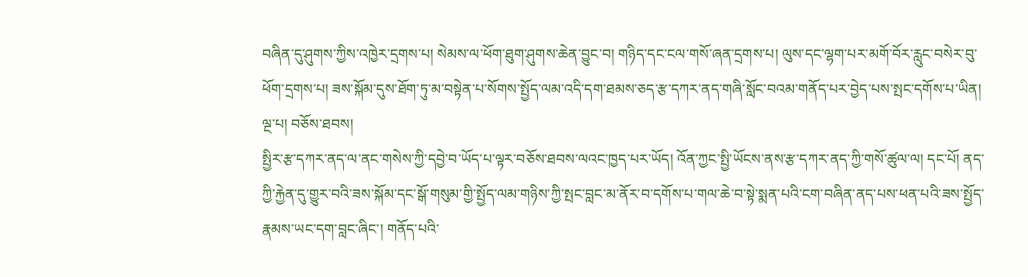བཞིན་དུ་ཤུགས་ཀྱིས་འཁྱེར་དྲགས་པ། སེམས་ལ་ཕོག་ཐུག་ཤུགས་ཆེན་བྱུང་བ། གཉིད་དང་ངལ་གསོ་ཞན་དྲགས་པ། ལུས་དང་ལྷག་པར་མགོ་བོར་རླུང་བསེར་བུ་ཕོག་དྲགས་པ། ཟས་སྐོམ་དུས་ཐོག་ཏུ་མ་བསྟེན་པ་སོགས་སྤྱོད་ལམ་འདི་དག་ཐམས་ཅད་རྩ་དཀར་ནད་གཞི་སློང་བའམ་གནོད་པར་བྱེད་པས་སྤང་དགོས་པ་ཡིན།
ལྔ་པ། བཅོས་ཐབས།
སྤྱིར་རྩ་དཀར་ནད་ལ་ནང་གསེས་ཀྱི་དབྱེ་བ་ཡོད་པ་ལྟར་བཅོས་ཐབས་ལའང་ཁྱད་པར་ཡོད། འོན་ཀྱང་སྤྱི་ཡོངས་ནས་རྩ་དཀར་ནད་ཀྱི་གསོ་ཚུལ་ལ། དང་པོ། ནད་ཀྱི་རྐྱེན་དུ་གྱུར་བའི་ཟས་སྐོམ་དང་སྒོ་གསུམ་གྱི་སྤྱོད་ལམ་གཉིས་ཀྱི་སྤང་བླང་མ་ནོར་བ་དགོས་པ་གལ་ཆེ་བ་སྟེ་སྨན་པའི་ངག་བཞིན་ནད་པས་ཕན་པའི་ཟས་སྤྱོད་རྣམས་ཡང་དག་བླང་ཞིང་། གནོད་པའི་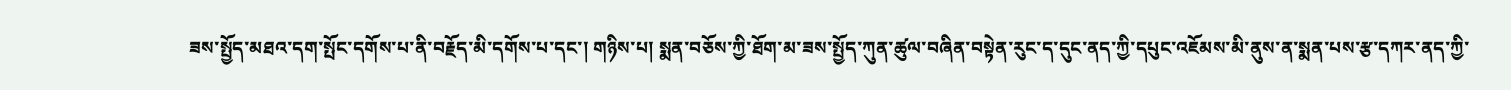ཟས་སྤྱོད་མཐའ་དག་སྤོང་དགོས་པ་ནི་བརྗོད་མི་དགོས་པ་དང་། གཉིས་པ། སྨན་བཅོས་ཀྱི་ཐོག་མ་ཟས་སྤྱོད་ཀུན་ཚུལ་བཞིན་བསྟེན་རུང་ད་དུང་ནད་ཀྱི་དཔུང་འཇོམས་མི་ནུས་ན་སྨན་པས་རྩ་དཀར་ནད་ཀྱི་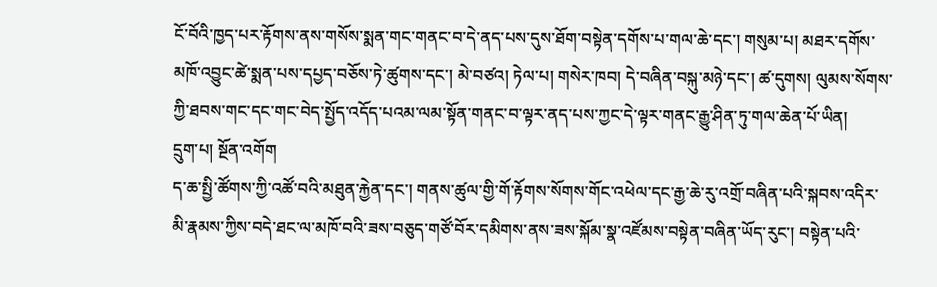ངོ་བོའི་ཁྱད་པར་རྟོགས་ནས་གསོས་སྨན་གང་གནང་བ་དེ་ནད་པས་དུས་ཐོག་བསྟེན་དགོས་པ་གལ་ཆེ་དང་། གསུམ་པ། མཐར་དགོས་མཁོ་འབྱུང་ཚེ་སྨན་པས་དཔྱད་བཅོས་ཏེ་ཚུགས་དང་། མེ་བཙའ། ཏེལ་པ། གསེར་ཁབ། དེ་བཞིན་བསྐུ་མཉེ་དང་། ཚ་དུགས། ལུམས་སོགས་ཀྱི་ཐབས་གང་དང་གང་བེད་སྤྱོད་འདོད་པའམ་ལམ་སྟོན་གནང་བ་ལྟར་ནད་པས་ཀྱང་དེ་ལྟར་གནང་རྒྱུ་ཤིན་ཏུ་གལ་ཆེན་པོ་ཡིན།
དྲུག་པ། སྔོན་འགོག
ད་ཆ་སྤྱི་ཚོགས་ཀྱི་འཚོ་བའི་མཐུན་རྐྱེན་དང་། གནས་ཚུལ་གྱི་གོ་རྟོགས་སོགས་གོང་འཕེལ་དང་རྒྱ་ཆེ་རུ་འགྲོ་བཞིན་པའི་སྐབས་འདིར་མི་རྣམས་ཀྱིས་བདེ་ཐང་ལ་མཁོ་བའི་ཟས་བཅུད་གཙོ་བོར་དམིགས་ནས་ཟས་སྐོམ་སྣ་འཛོམས་བསྟེན་བཞིན་ཡོད་རུང་། བསྟེན་པའི་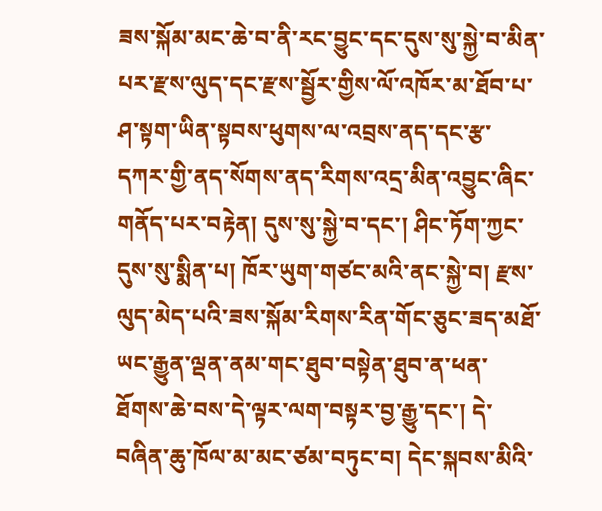ཟས་སྐོམ་མང་ཆེ་བ་ནི་རང་བྱུང་དང་དུས་སུ་སྐྱེ་བ་མིན་པར་རྫས་ལུད་དང་རྫས་སྦྱོར་གྱིས་ལོ་འཁོར་མ་ཐོབ་པ་ཤ་སྟག་ཡིན་སྟབས་ཕུགས་ལ་འབྲས་ནད་དང་རྩ་དཀར་གྱི་ནད་སོགས་ནད་རིགས་འདྲ་མིན་འབྱུང་ཞིང་གནོད་པར་བརྟེན། དུས་སུ་སྐྱེ་བ་དང་། ཤིང་ཏོག་ཀྱང་དུས་སུ་སྨིན་པ། ཁོར་ཡུག་གཙང་མའི་ནང་སྐྱེ་བ། རྫས་ལུད་མེད་པའི་ཟས་སྐོམ་རིགས་རིན་གོང་ཅུང་ཟད་མཐོ་ཡང་རྒྱུན་ལྡན་ནམ་གང་ཐུབ་བསྟེན་ཐུབ་ན་ཕན་ཐོགས་ཆེ་བས་དེ་ལྟར་ལག་བསྟར་བྱ་རྒྱུ་དང་། དེ་བཞིན་ཆུ་ཁོལ་མ་མང་ཙམ་བཏུང་བ། དེང་སྐབས་མིའི་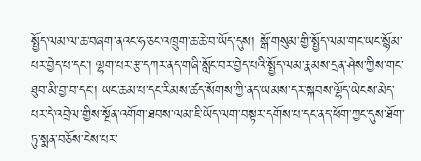སྤྱོད་ལམ་ལ་ཆ་བཞག་ནའང་ཧ་ཅང་འཁྲུག་ཆ་ཆེ་བ་ཡོད་དུས། སྒོ་གསུམ་གྱི་སྤྱོད་ལམ་གང་ཡང་སྙོམ་པར་བྱེད་པ་དང་། ལྷག་པར་རྩ་དཀར་ནད་གཞི་སློང་བར་བྱེད་པའི་སྤྱོད་ལམ་རྣམས་དྲན་ཤེས་ཀྱིས་གང་ཐུབ་མི་བྱ་བ་དང་། ཡང་ཆམ་པ་དང་རིམས་ཚད་སོགས་ཀྱི་ནད་ཡམས་དར་སྐབས་ལྷོད་ཡེངས་མེད་པར་དེ་འབྲེལ་གྱིས་སྔོན་འགོག་ཐབས་ལམ་ཇི་ཡོད་ལག་བསྟར་དགོས་པ་དང་ནད་ཕོག་ཀྱང་དུས་ཐོག་ཏུ་སྨན་བཅོས་ངེས་པར་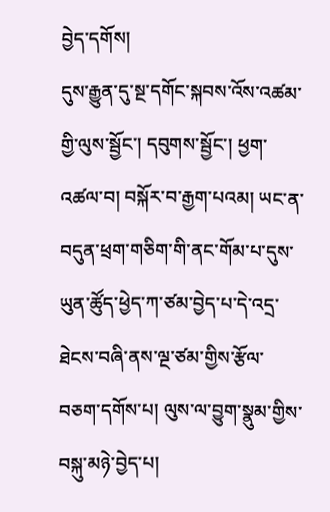བྱེད་དགོས།
དུས་རྒྱུན་དུ་སྔ་དགོང་སྐབས་འོས་འཚམ་གྱི་ལུས་སྦྱོང་། དབུགས་སྦྱོང་། ཕྱག་འཚལ་བ། བསྐོར་བ་རྒྱག་པའམ། ཡང་ན་བདུན་ཕྲག་གཅིག་གི་ནང་གོམ་པ་དུས་ཡུན་ཚོུད་ཕྱེད་ཀ་ཙམ་བྱེད་པ་དེ་འདྲ་ཐེངས་བཞི་ནས་ལྔ་ཙམ་གྱིས་རྩོལ་བཅག་དགོས་པ། ལུས་ལ་བྱུག་སྣུམ་གྱིས་བསྐུ་མཉེ་བྱེད་པ།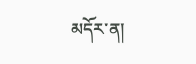མདོར་ན།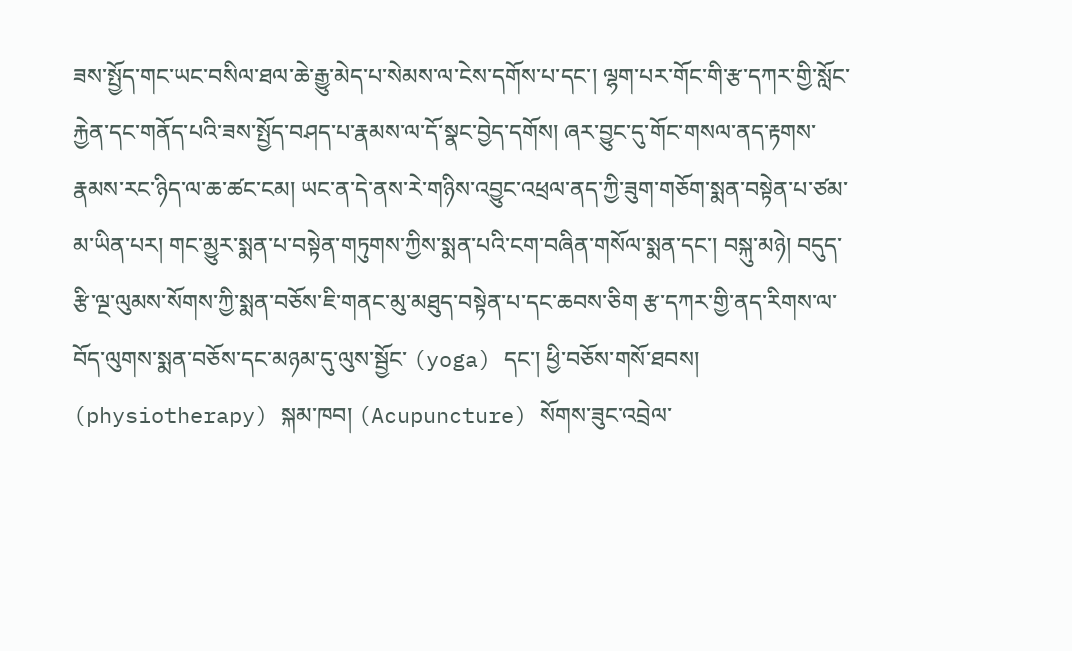ཟས་སྤྱོད་གང་ཡང་བསིལ་ཐལ་ཆེ་རྒྱུ་མེད་པ་སེམས་ལ་ངེས་དགོས་པ་དང་། ལྷག་པར་གོང་གི་རྩ་དཀར་གྱི་སློང་རྐྱེན་དང་གནོད་པའི་ཟས་སྤྱོད་བཤད་པ་རྣམས་ལ་དོ་སྣང་བྱེད་དགོས། ཞར་བྱུང་དུ་གོང་གསལ་ནད་རྟགས་རྣམས་རང་ཉིད་ལ་ཆ་ཚང་ངམ། ཡང་ན་དེ་ནས་རེ་གཉིས་འབྱུང་འཕྲལ་ནད་ཀྱི་ཟུག་གཅོག་སྨན་བསྟེན་པ་ཙམ་མ་ཡིན་པར། གང་མྱུར་སྨན་པ་བསྟེན་གཏུགས་ཀྱིས་སྨན་པའི་ངག་བཞིན་གསོལ་སྨན་དང་། བསྐུ་མཉེ། བདུད་རྩི་ལྔ་ལུམས་སོགས་ཀྱི་སྨན་བཅོས་ཇི་གནང་མུ་མཐུད་བསྟེན་པ་དང་ཆབས་ཅིག རྩ་དཀར་གྱི་ནད་རིགས་ལ་བོད་ལུགས་སྨན་བཅོས་དང་མཉམ་དུ་ལུས་སྦྱོང་ (yoga) དང་། ཕྱི་བཅོས་གསོ་ཐབས། (physiotherapy) སྐམ་ཁབ། (Acupuncture) སོགས་ཟུང་འབྲེལ་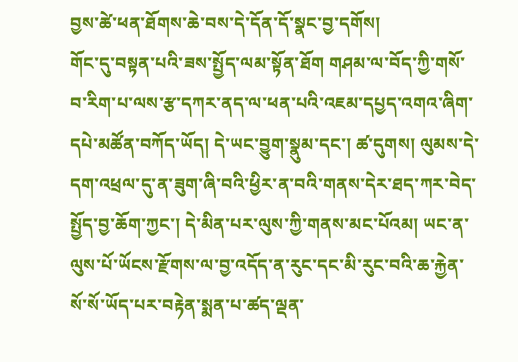བྱས་ཚེ་ཕན་ཐོགས་ཆེ་བས་དེ་དོན་དོ་སྣང་བྱ་དགོས།
གོང་དུ་བསྟན་པའི་ཟས་སྤྱོད་ལམ་སྟོན་ཐོག གཤམ་ལ་བོད་ཀྱི་གསོ་བ་རིག་པ་ལས་རྩ་དཀར་ནད་ལ་ཕན་པའི་འཇམ་དཔྱད་འགའ་ཞིག་དཔེ་མཚོན་བཀོད་ཡོད། དེ་ཡང་བྱུག་སྣུམ་དང་། ཚ་དུགས། ལུམས་དེ་དག་འཕྲལ་དུ་ན་ཟུག་ཞི་བའི་ཕྱིར་ན་བའི་གནས་དེར་ཐད་ཀར་བེད་སྤྱོད་བྱ་ཆོག་ཀྱང་། དེ་མིན་པར་ལུས་ཀྱི་གནས་མང་པོའམ། ཡང་ན་ལུས་པོ་ཡོངས་རྫོགས་ལ་བྱ་འདོད་ན་རུང་དང་མི་རུང་བའི་ཆ་རྐྱེན་སོ་སོ་ཡོད་པར་བརྟེན་སྨན་པ་ཚད་ལྡན་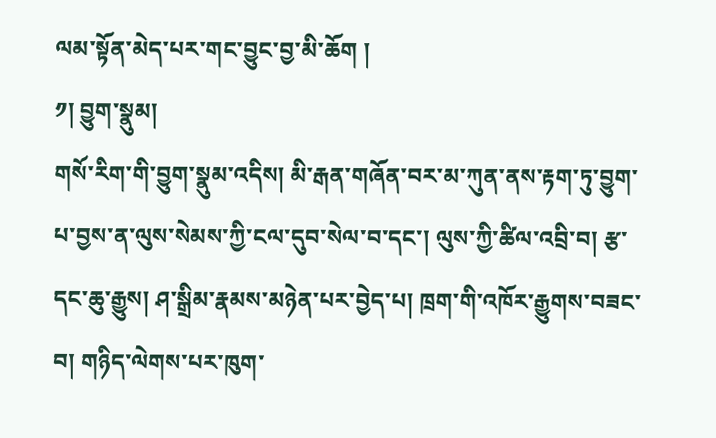ལམ་སྟོན་མེད་པར་གང་བྱུང་བྱ་མི་ཆོག །
༡། བྱུག་སྣུམ།
གསོ་རིག་གི་བྱུག་སྣུམ་འདིས། མི་རྒན་གཞོན་བར་མ་ཀུན་ནས་རྟག་ཏུ་བྱུག་པ་བྱས་ན་ལུས་སེམས་ཀྱི་ངལ་དུབ་སེལ་བ་དང་། ལུས་ཀྱི་ཚིལ་འབྲི་བ། རྩ་དང་ཆུ་རྒྱུས། ཤ་སྒྲིམ་རྣམས་མཉེན་པར་བྱེད་པ། ཁྲག་གི་འཁོར་རྒྱུགས་བཟང་བ། གཉིད་ལེགས་པར་ཁུག་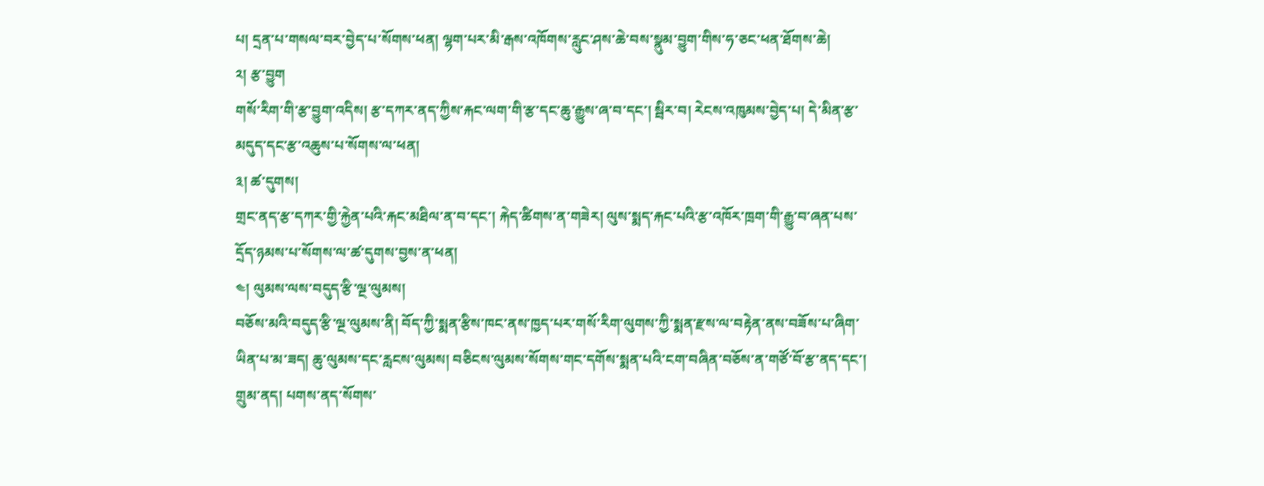པ། དྲན་པ་གསལ་བར་བྱེད་པ་སོགས་ཕན། ལྷག་པར་མི་རྒས་འཁོགས་རླུང་ཤས་ཆེ་བས་སྣུམ་བྱུག་གིས་ཧ་ཅང་ཕན་ཐོགས་ཆེ།
༢། རྩ་བྱུག
གསོ་རིག་གི་རྩ་བྱུག་འདིས། རྩ་དཀར་ནད་ཀྱིས་རྐང་ལག་གི་རྩ་དང་ཆུ་རྒྱུས་ཞ་བ་དང་། སྦིར་བ། རེངས་འཁུམས་བྱེད་པ། དེ་མིན་རྩ་མདུད་དང་རྩ་འཆུས་པ་སོགས་ལ་ཕན།
༣། ཚ་དུགས།
གྲང་ནད་རྩ་དཀར་གྱི་རྐྱེན་པའི་རྐང་མཐིལ་ན་བ་དང་། རྐེད་ཚིགས་ན་གཟེར། ལུས་སྨད་རྐང་པའི་རྩ་འཁོར་ཁྲག་གི་རྒྱུ་བ་ཞན་པས་དྲོད་ཉམས་པ་སོགས་ལ་ཚ་དུགས་བྱས་ན་ཕན།
༤། ལུམས་ལས་བདུད་རྩི་ལྔ་ལུམས།
བཅོས་མའི་བདུད་རྩི་ལྔ་ལུམས་ནི། བོད་ཀྱི་སྨན་རྩིས་ཁང་ནས་ཁྱད་པར་གསོ་རིག་ལུགས་ཀྱི་སྨན་རྫས་ལ་བརྟེན་ནས་བཟོས་པ་ཞིག་ཡིན་པ་མ་ཟད། ཆུ་ལུམས་དང་རླངས་ལུམས། བཅིངས་ལུམས་སོགས་གང་དགོས་སྨན་པའི་ངག་བཞིན་བཅོས་ན་གཙོ་བོ་རྩ་ནད་དང་། གྲུམ་ནད། པགས་ནད་སོགས་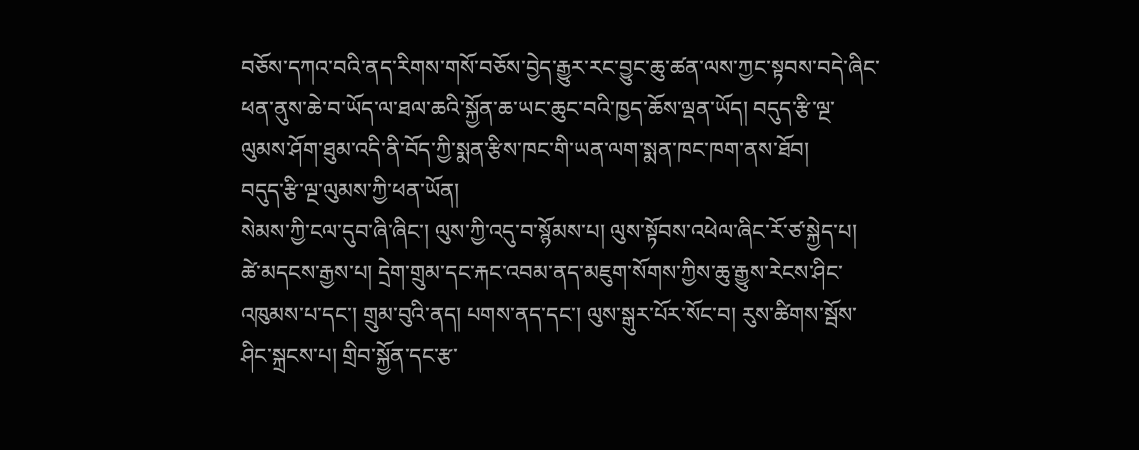བཅོས་དཀའ་བའི་ནད་རིགས་གསོ་བཅོས་བྱེད་རྒྱུར་རང་བྱུང་ཆུ་ཚན་ལས་ཀྱང་སྟབས་བདེ་ཞིང་ཕན་ནུས་ཆེ་བ་ཡོད་ལ་ཐལ་ཆའི་སྐྱོན་ཆ་ཡང་ཆུང་བའི་ཁྱད་ཆོས་ལྡན་ཡོད། བདུད་རྩི་ལྔ་ལུམས་ཤོག་ཐུམ་འདི་ནི་བོད་ཀྱི་སྨན་རྩིས་ཁང་གི་ཡན་ལག་སྨན་ཁང་ཁག་ནས་ཐོབ།
བདུད་རྩི་ལྔ་ལུམས་ཀྱི་ཕན་ཡོན།
སེམས་ཀྱི་ངལ་དུབ་ཞི་ཞིང་། ལུས་ཀྱི་འདུ་བ་སྙོམས་པ། ལུས་སྟོབས་འཕེལ་ཞིང་རོ་ཙ་སྐྱེད་པ། ཚེ་མདངས་རྒྱས་པ། དྲེག་གྲུམ་དང་རྐང་འབམ་ནད་མཇུག་སོགས་ཀྱིས་ཆུ་རྒྱུས་རེངས་ཤིང་འཁུམས་པ་དང་། གྲུམ་བུའི་ནད། པགས་ནད་དང་། ལུས་སྒུར་པོར་སོང་བ། རུས་ཚིགས་སྦོས་ཤིང་སྐྲངས་པ། གྲིབ་སྐྱོན་དང་རྩ་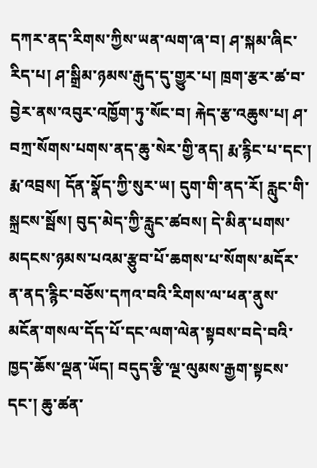དཀར་ནད་རིགས་ཀྱིས་ཡན་ལག་ཞ་བ། ཤ་སྐམ་ཞིང་རིད་པ། ཤ་སྒྲིམ་ཉམས་རྒུད་དུ་གྱུར་པ། ཁྲག་རྩར་ཚ་བ་བྱེར་ནས་འབུར་འཁྱོག་ཏུ་སོང་བ། རྐེད་རྩ་འཆུས་པ། ཤ་བཀྲ་སོགས་པགས་ནད་ཆུ་སེར་གྱི་ནད། རྨ་རྙིང་པ་དང་། རྨ་འབྲས། དོན་སྣོད་ཀྱི་སུར་ཡ། དུག་གི་ནད་རོ། རླུང་གི་སྐྲངས་སྦོས། བུད་མེད་ཀྱི་རླུང་ཚབས། དེ་མིན་པགས་མདངས་ཉམས་པའམ་རྩུབ་པོ་ཆགས་པ་སོགས་མདོར་ན་ནད་རྙིང་བཅོས་དཀའ་བའི་རིགས་ལ་ཕན་ནུས་མངོན་གསལ་དོད་པོ་དང་ལག་ལེན་སྟབས་བདེ་བའི་ཁྱད་ཆོས་ལྡན་ཡོད། བདུད་རྩི་ལྔ་ལུམས་རྒྱག་སྟངས་དང་། ཆུ་ཚན་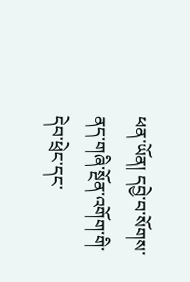ཕན་ཡོན། དབྱེ་བ་སོགས་ནད་གཞི་སྔོན་འགོག་གི་དེབ་ཕྲེང་དང་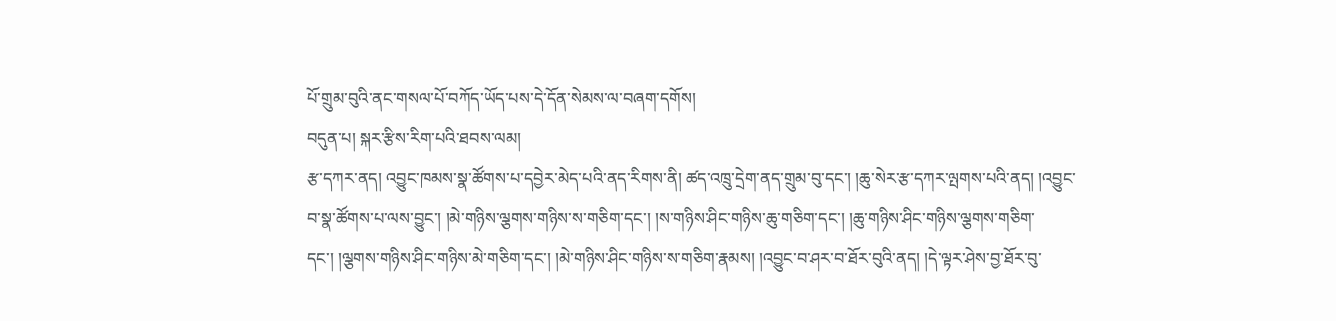པོ་གྲུམ་བུའི་ནང་གསལ་པོ་བཀོད་ཡོད་པས་དེ་དོན་སེམས་ལ་བཞག་དགོས།
བདུན་པ། སྐར་རྩིས་རིག་པའི་ཐབས་ལམ།
རྩ་དཀར་ནད། འབྱུང་ཁམས་སྣ་ཚོགས་པ་དབྱེར་མེད་པའི་ནད་རིགས་ནི། ཚད་འཁྲུ་དྲེག་ནད་གྲུམ་བུ་དང་། །ཆུ་སེར་རྩ་དཀར་ལྤགས་པའི་ནད། །འབྱུང་བ་སྣ་ཚོགས་པ་ལས་བྱུང་། །མེ་གཉིས་ལྕགས་གཉིས་ས་གཅིག་དང་། །ས་གཉིས་ཤིང་གཉིས་ཆུ་གཅིག་དང་། །ཆུ་གཉིས་ཤིང་གཉིས་ལྕགས་གཅིག་དང་། །ལྕགས་གཉིས་ཤིང་གཉིས་མེ་གཅིག་དང་། །མེ་གཉིས་ཤིང་གཉིས་ས་གཅིག་རྣམས། །འབྱུང་བ་ཤར་བ་ཐོར་བུའི་ནད། །དེ་ལྟར་ཤེས་བྱ་ཐོར་བུ་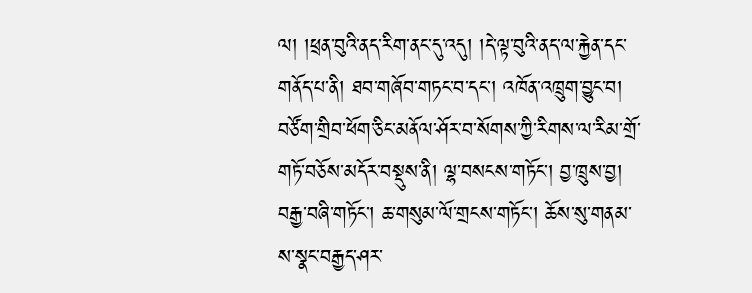ལ། །ཕྲན་བུའི་ནད་རིག་ནང་དུ་འདུ། །དེ་ལྟ་བུའི་ནད་ལ་རྐྱེན་དང་གནོད་པ་ནི། ཐབ་གཞོབ་གཏང་བ་དང་། འཁོན་འཁྲུག་བྱུང་བ། བཙོག་གྲིབ་ཕོག་ཅིང་མནོལ་ཤོར་བ་སོགས་ཀྱི་རིགས་ལ་རིམ་གྲོ་གཏོ་བཅོས་མདོར་བསྡུས་ནི། ལྷ་བསངས་གཏོང་། བྱ་ཁྲུས་བྱ། བརྒྱ་བཞི་གཏོང་། ཆ་གསུམ་ལོ་གྲངས་གཏོང་། ཆོས་སུ་གནམ་ས་སྣང་བརྒྱད་ཤར་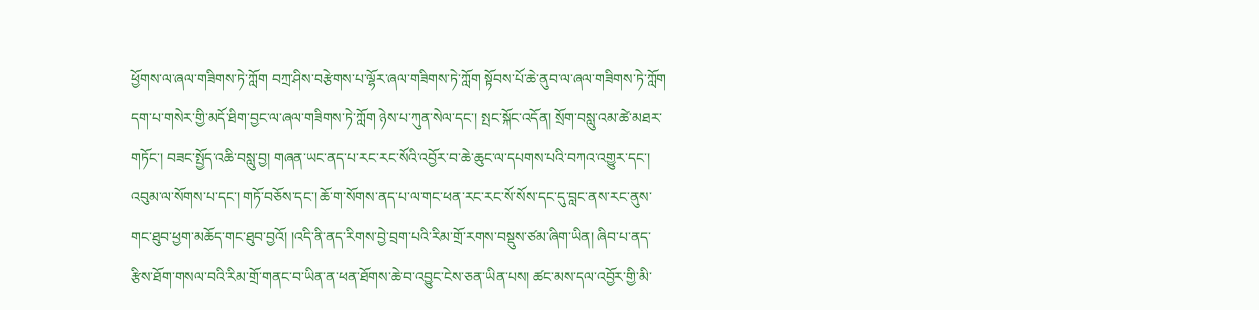ཕྱོགས་ལ་ཞལ་གཟིགས་ཏེ་ཀློག བཀྲ་ཤིས་བརྩེགས་པ་ལྷོར་ཞལ་གཟིགས་ཏེ་ཀློག སྟོབས་པོ་ཆེ་ནུབ་ལ་ཞལ་གཟིགས་ཏེ་ཀློག དག་པ་གསེར་གྱི་མདོ་ཐིག་བྱང་ལ་ཞལ་གཟིགས་ཏེ་ཀློག ཉེས་པ་ཀུན་སེལ་དང་། སྤང་སྐོང་འདོན། སྲོག་བསླུ་འམ་ཚེ་མཐར་གཏོང་། བཟང་སྤྱོད་འཆི་བསླུ་བྱ། གཞན་ཡང་ནད་པ་རང་རང་སོའི་འབྱོར་བ་ཆེ་ཆུང་ལ་དཔགས་པའི་བཀའ་འགྱུར་དང་། འབུམ་ལ་སོགས་པ་དང་། གཏོ་བཅོས་དང་། ཆོ་ག་སོགས་ནད་པ་ལ་གང་ཕན་རང་རང་སོ་སོས་དང་དུ་བླང་ནས་རང་ནུས་གང་ཐུབ་ཕྱག་མཆོད་གང་ཐུབ་བྱའོ། །འདི་ནི་ནད་རིགས་བྱེ་བྲག་པའི་རིམ་གྲོ་རགས་བསྡུས་ཙམ་ཞིག་ཡིན། ཞིབ་པ་ནད་རྩིས་ཐོག་གསལ་བའི་རིམ་གྲོ་གནང་བ་ཡིན་ན་ཕན་ཐོགས་ཆེ་བ་འབྱུང་ངེས་ཅན་ཡིན་པས། ཚང་མས་དལ་འབྱོར་གྱི་མི་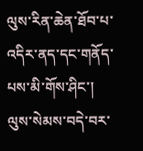ལུས་རིན་ཆེན་ཐོབ་པ་འདིར་ནད་དང་གནོད་པས་མི་གོས་ཤིང་། ལུས་སེམས་བདེ་བར་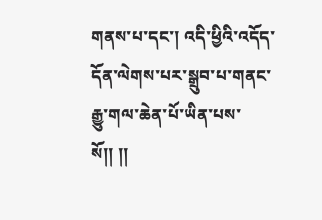གནས་པ་དང་། འདི་ཕྱིའི་འདོད་དོན་ལེགས་པར་སྒྲུབ་པ་གནང་རྒྱུ་གལ་ཆེན་པོ་ཡིན་པས་སོ།། །།